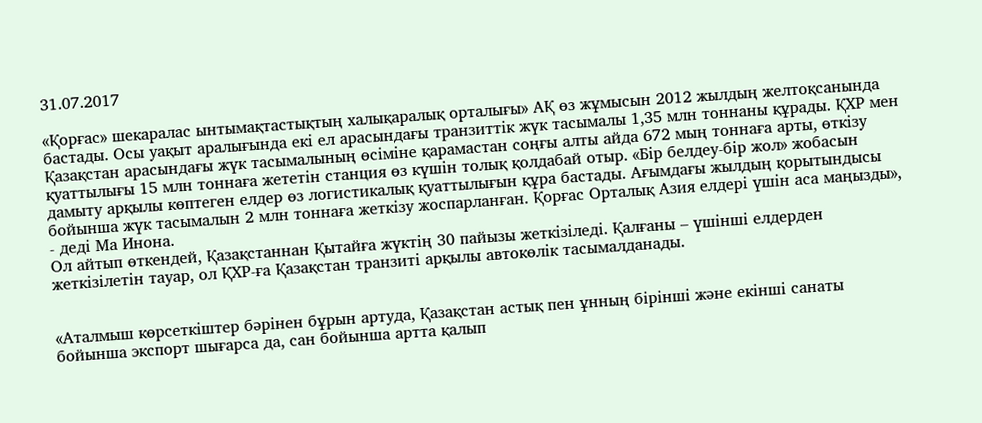31.07.2017

«Қорғас» шекаралас ынтымақтастықтың халықаралық орталығы» АҚ өз жұмысын 2012 жылдың желтоқсанында бастады. Осы уақыт аралығында екі ел арасындағы транзиттік жүк тасымалы 1,35 млн тоннаны құрады. ҚХР мен Қазақстан арасындағы жүк тасымалының өсіміне қарамастан соңғы алты айда 672 мың тоннаға арты, өткізу қуаттылығы 15 млн тоннаға жететін станция өз күшін толық қолдабай отыр. «Бір белдеу-бір жол» жобасын дамыту арқылы көптеген елдер өз логистикалық қуаттылығын құра бастады. Ағымдағы жылдың қорытындысы бойынша жүк тасымалын 2 млн тоннаға жеткізу жоспарланған. Қорғас Орталық Азия елдері үшін аса маңызды», - деді Ма Инона.
Ол айтып өткендей, Қазақстаннан Қытайға жүктің 30 пайызы жеткізіледі. Қалғаны – үшінші елдерден жеткізілетін тауар, ол ҚХР-ға Қазақстан транзиті арқылы автокөлік тасымалданады.


«Аталмыш көрсеткіштер бәрінен бұрын артуда, Қазақстан астық пен ұнның бірінші және екінші санаты бойынша экспорт шығарса да, сан бойынша артта қалып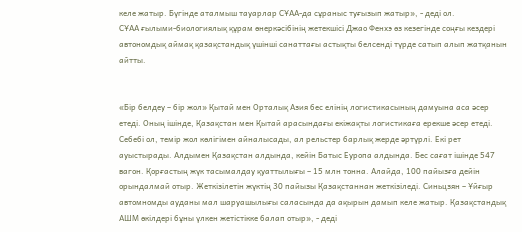келе жатыр. Бүгінде аталмыш тауарлар СҰАА-да сұраныс туғызып жатыр», - деді ол.
СҰАА ғылыми-биологиялық құрам өнеркәсібінің жетекшісі Джао Фенхэ өз кезегінде соңғы кездері автономдық аймақ қазақстандық үшінші санаттағы астықты белсенді түрде сатып алып жатқанын айтты.


«Бір белдеу – бір жол» Қытай мен Орталық Азия бес елінің логистикасының дамуына аса әсер етеді. Оның ішінде, Қазақстан мен Қытай арасындағы екіжақты логистикаға ерекше әсер етеді. Себебі ол, темір жол көлігімен айналысады, ал рельстер барлық жерде әртүрлі. Екі рет ауыстырады. Алдымен Қазақстан алдында, кейін Батыс Еуропа алдында. Бес сағат ішінде 547 вагон. Қорғастың жүк тасымалдау қуаттылығы – 15 млн тонна. Алайда, 100 пайызға дейін орындалмай отыр. Жеткізілетін жүктің 30 пайызы Қазақстаннан жеткізіледі. Синьцзян – Ұйғыр автомномды ауданы мал шаруашылығы саласында да ақырын дамып келе жатыр. Қазақстандық АШМ өкілдері бұны үлкен жетістікке балап отыр», - деді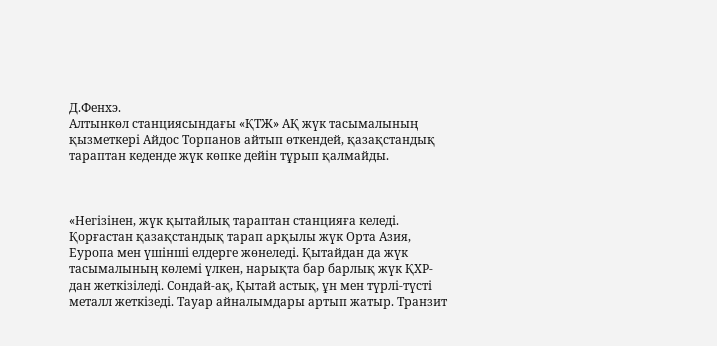Д.Фенхэ.
Алтынкөл станциясындағы «ҚТЖ» АҚ жүк тасымалының қызметкері Айдос Торпанов айтып өткендей, қазақстандық тараптан кеденде жүк көпке дейін тұрып қалмайды.



«Негізінен, жүк қытайлық тараптан станцияға келеді. Қорғастан қазақстандық тарап арқылы жүк Орта Азия, Еуропа мен үшінші елдерге жөнеледі. Қытайдан да жүк тасымалының көлемі үлкен, нарықта бар барлық жүк ҚХР-дан жеткізіледі. Сондай-ақ, Қытай астық, ұн мен түрлі-түсті металл жеткізеді. Тауар айналымдары артып жатыр. Транзит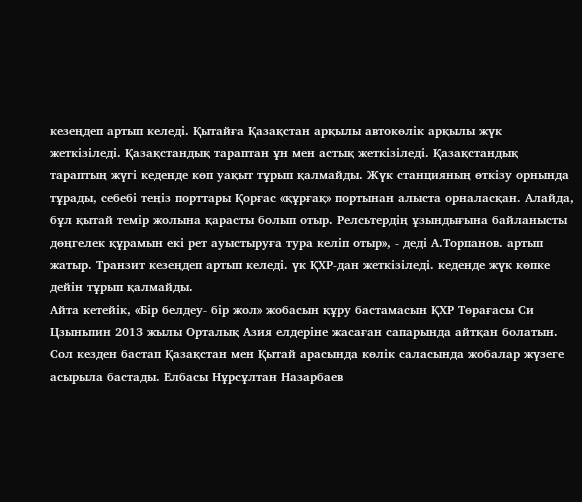кезеңдеп артып келеді. Қытайға Қазақстан арқылы автокөлік арқылы жүк жеткізіледі. Қазақстандық тараптан ұн мен астық жеткізіледі. Қазақстандық тараптың жүгі кеденде көп уақыт тұрып қалмайды. Жүк станцияның өткізу орнында тұрады, себебі теңіз порттары Қорғас «құрғақ» портынан алыста орналасқан. Алайда, бұл қытай темір жолына қарасты болып отыр. Релсьтердің ұзындығына байланысты дөңгелек құрамын екі рет ауыстыруға тура келіп отыр», - деді А.Торпанов. артып жатыр. Транзит кезеңдеп артып келеді. үк ҚХР-дан жеткізіледі. кеденде жүк көпке дейін тұрып қалмайды.
Айта кетейік, «Бір белдеу- бір жол» жобасын құру бастамасын ҚХР Төрағасы Си Цзыньпин 2013 жылы Орталық Азия елдеріне жасаған сапарында айтқан болатын. Сол кезден бастап Қазақстан мен Қытай арасында көлік саласында жобалар жүзеге асырыла бастады. Елбасы Нұрсұлтан Назарбаев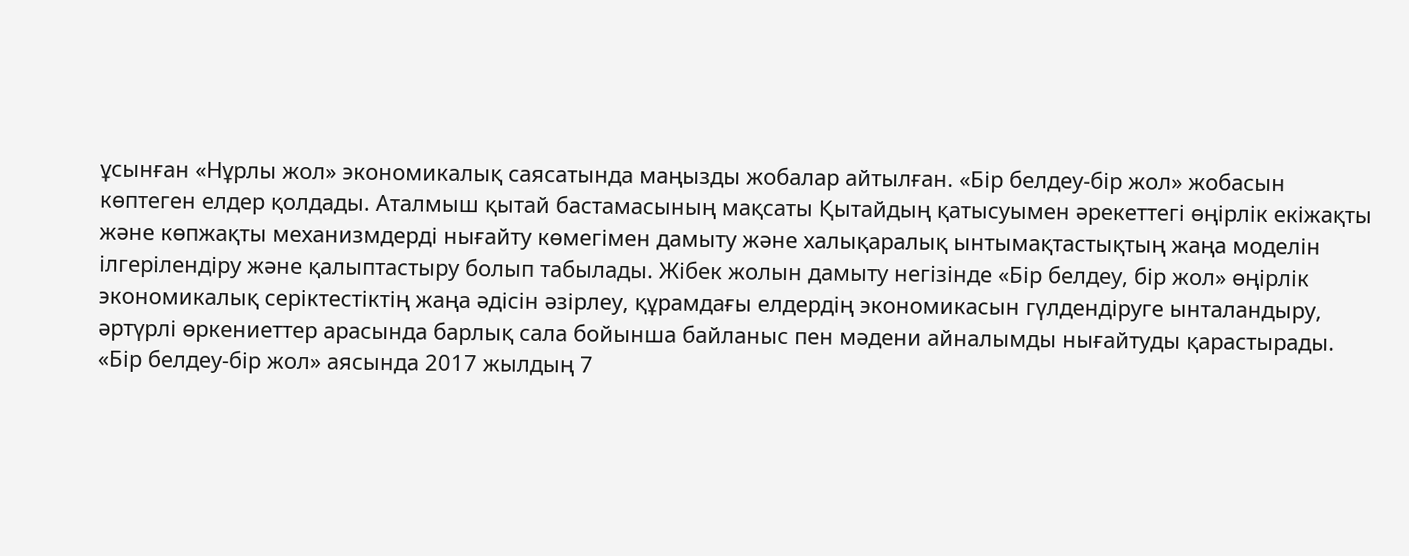ұсынған «Нұрлы жол» экономикалық саясатында маңызды жобалар айтылған. «Бір белдеу-бір жол» жобасын көптеген елдер қолдады. Аталмыш қытай бастамасының мақсаты Қытайдың қатысуымен әрекеттегі өңірлік екіжақты және көпжақты механизмдерді нығайту көмегімен дамыту және халықаралық ынтымақтастықтың жаңа моделін ілгерілендіру және қалыптастыру болып табылады. Жібек жолын дамыту негізінде «Бір белдеу, бір жол» өңірлік экономикалық серіктестіктің жаңа әдісін әзірлеу, құрамдағы елдердің экономикасын гүлдендіруге ынталандыру, әртүрлі өркениеттер арасында барлық сала бойынша байланыс пен мәдени айналымды нығайтуды қарастырады.
«Бір белдеу-бір жол» аясында 2017 жылдың 7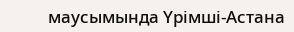маусымында Үрімші-Астана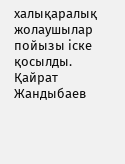халықаралық жолаушылар пойызы іске қосылды.
Қайрат Жандыбаев